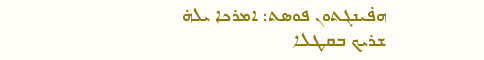ܗܦ̇ܝܢܓܬܘܢ ܦܘܣܬ: ܐܡܪܟܐ ܝܠܗ̇ ܫܪܝܟ ܒܩܛܠܐ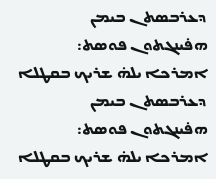ܕܥܪܒܣܬܢ ܒܝܡܢ
ܗܦ̇ܝܢܓܬܘܢ ܦܘܣܬ: ܐܡܪܟܐ ܝܠܗ̇ ܫܪܝܟ ܒܩܛܠܐ ܕܥܪܒܣܬܢ ܒܝܡܢ
ܗܦ̇ܝܢܓܬܘܢ ܦܘܣܬ: ܐܡܪܟܐ ܝܠܗ̇ ܫܪܝܟ ܒܩܛܠܐ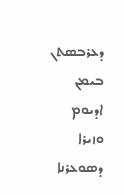ܕܥܪܒܣܬܢ ܒܝܡܢ
ܐܕܝܘܡ ܘܙܝܪܐ ܕܣܘܥܪܢܐ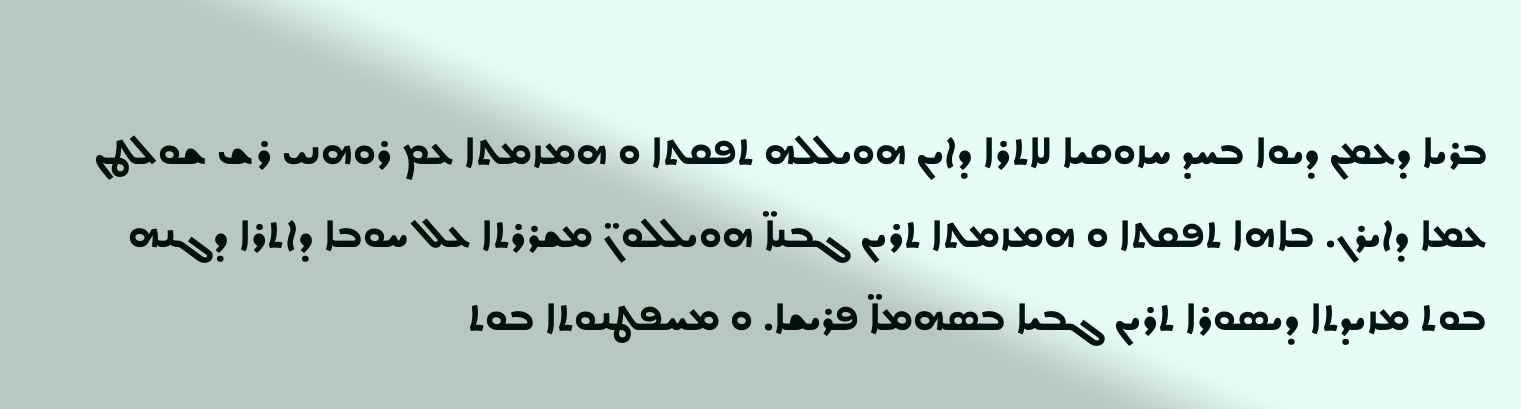ܒܪܝܐ ܕܥܡܢ ܕܝܘܐ ܒܚܕ ܚܙܘܩܝܐ ܠܐܬܪܐ ܕܐܝܢ ܗܘܝܠܠܗ ܬܦܩܬܐ ܘ ܗܡܙܡܬܐ ܥܡ ܪܘܗܢܝ ܪܫ ܫܘܠܛܢ ܥܡܐ ܕܐܝܪܢ. ܒܐܗܐ ܬܦܩܬܐ ܘ ܗܡܙܡܬܐ ܬܪܝܢ ܓܒܢܐ̈ ܗܘܝܠܠܘܢ̈ ܡܫܪܪܬܐ ܥܠ ܚܘܒܐ ܕܐܬܪܐ ܕܓܢܗ ܒܘܬ ܡܙܝܕܬܐ ܕܝܣܘܪܐ ܬܪܝܢ ܓܒܝܐ ܒܣܗܡܐ̈ ܦܪܝܫܐ. ܘ ܡܚܦܛܢܘܬܐ ܒܘܬ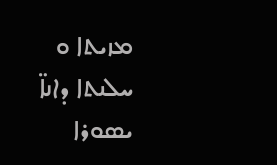ܡܙܝܬܐ ܘ ܚܠܢܬܐ ܕܐܢܐ̈ ܝܣܘܪܐ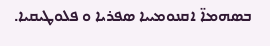ܒܣܗܡܐ̈ ܐܩܢܘܡܝܝܐ ܣܦܪܝܐ ܘ ܦܠܘܛܝܩܝܐ.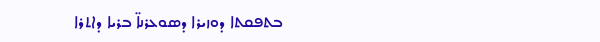ܒܬܦܩܬܐ ܕܘܙܝܪܐ ܕܣܘܥܪܢܐ̈ ܒܪܝܐ ܕܐܬܪܐ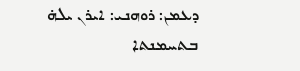ܕܥܡܢ: ܪܘܗܢܝ: ܐܝܪܢ ܝܠܗ̇ ܒܬܚܡܢܬܐ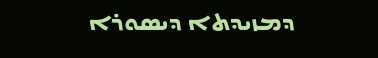ܕܡܙܝܕܬܐ ܕܝܣܘܪܐ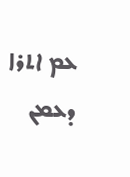ܥܡ ܐܬܪܐ ܕܥܡܢ